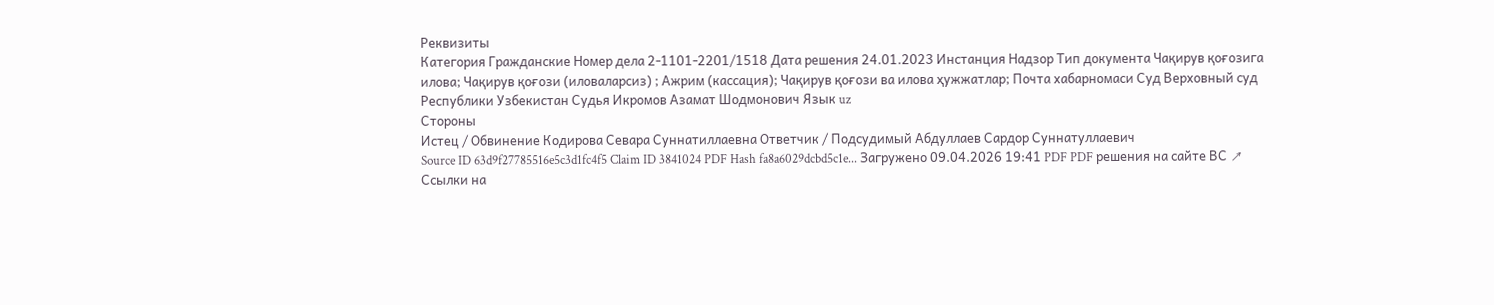Реквизиты
Категория Гражданские Номер дела 2-1101-2201/1518 Дата решения 24.01.2023 Инстанция Надзор Тип документа Чақирув қоғозига илова; Чақирув қоғози (иловаларсиз) ; Ажрим (кассация); Чақирув қоғози ва илова ҳужжатлар; Почта хабарномаси Суд Верховный суд Республики Узбекистан Судья Икромов Азамат Шодмонович Язык uz
Стороны
Истец / Обвинение Кодирова Севара Суннатиллаевна Ответчик / Подсудимый Абдуллаев Сардор Суннатуллаевич
Source ID 63d9f27785516e5c3d1fc4f5 Claim ID 3841024 PDF Hash fa8a6029dcbd5c1e... Загружено 09.04.2026 19:41 PDF PDF решения на сайте ВС ↗
Ссылки на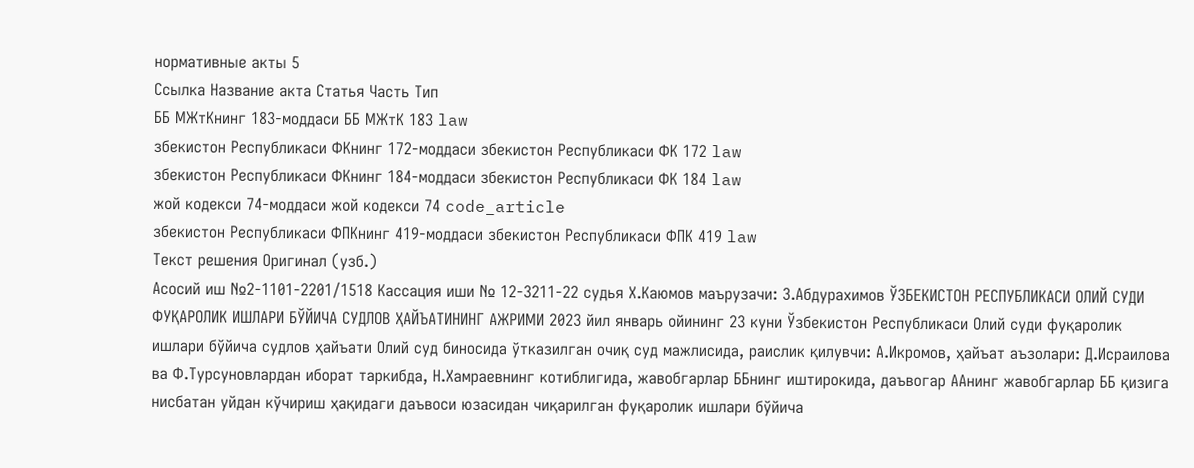нормативные акты 5
Ссылка Название акта Статья Часть Тип
ББ МЖтКнинг 183-моддаси ББ МЖтК 183 law
збекистон Республикаси ФКнинг 172-моддаси збекистон Республикаси ФК 172 law
збекистон Республикаси ФКнинг 184-моддаси збекистон Республикаси ФК 184 law
жой кодекси 74-моддаси жой кодекси 74 code_article
збекистон Республикаси ФПКнинг 419-моддаси збекистон Республикаси ФПК 419 law
Текст решения Оригинал (узб.)
Асосий иш №2-1101-2201/1518 Кассация иши № 12-3211-22 судья Х.Каюмов маърузачи: З.Абдурахимов ЎЗБЕКИСТОН РЕСПУБЛИКАСИ ОЛИЙ СУДИ ФУҚАРОЛИК ИШЛАРИ БЎЙИЧА СУДЛОВ ҲАЙЪАТИНИНГ АЖРИМИ 2023 йил январь ойининг 23 куни Ўзбекистон Республикаси Олий суди фуқаролик ишлари бўйича судлов ҳайъати Олий суд биносида ўтказилган очиқ суд мажлисида, раислик қилувчи: А.Икромов, ҳайъат аъзолари: Д.Исраилова ва Ф.Турсуновлардан иборат таркибда, Н.Хамраевнинг котиблигида, жавобгарлар ББнинг иштирокида, даъвогар ААнинг жавобгарлар ББ қизига нисбатан уйдан кўчириш ҳақидаги даъвоси юзасидан чиқарилган фуқаролик ишлари бўйича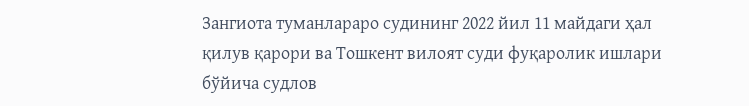Зангиота туманлараро судининг 2022 йил 11 майдаги ҳал қилув қарори ва Тошкент вилоят суди фуқаролик ишлари бўйича судлов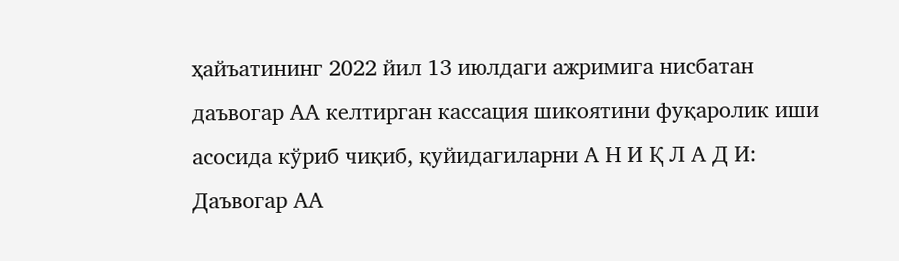ҳайъатининг 2022 йил 13 июлдаги ажримига нисбатан даъвогар АА келтирган кассация шикоятини фуқаролик иши асосида кўриб чиқиб, қуйидагиларни А Н И Қ Л А Д И: Даъвогар АА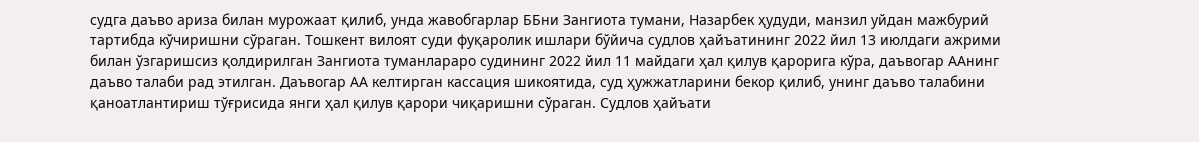судга даъво ариза билан мурожаат қилиб, унда жавобгарлар ББни Зангиота тумани, Назарбек ҳудуди, манзил уйдан мажбурий тартибда кўчиришни сўраган. Тошкент вилоят суди фуқаролик ишлари бўйича судлов ҳайъатининг 2022 йил 13 июлдаги ажрими билан ўзгаришсиз қолдирилган Зангиота туманлараро судининг 2022 йил 11 майдаги ҳал қилув қарорига кўра, даъвогар ААнинг даъво талаби рад этилган. Даъвогар АА келтирган кассация шикоятида, суд ҳужжатларини бекор қилиб, унинг даъво талабини қаноатлантириш тўғрисида янги ҳал қилув қарори чиқаришни сўраган. Судлов ҳайъати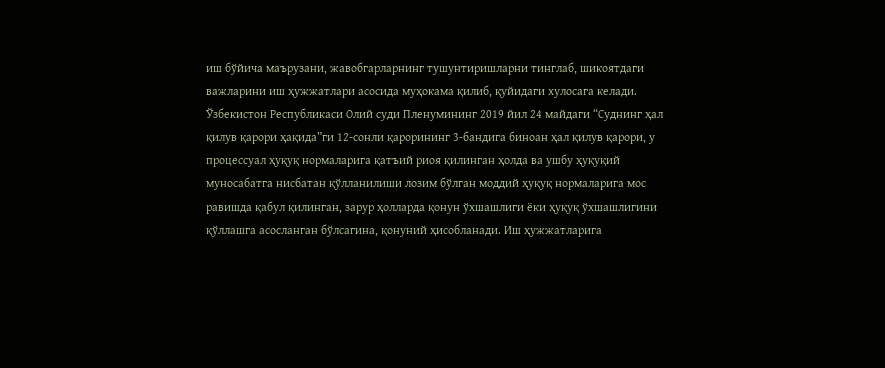иш бўйича маърузани, жавобгарларнинг тушунтиришларни тинглаб, шикоятдаги важларини иш ҳужжатлари асосида муҳокама қилиб, қуйидаги хулосага келади. Ўзбекистон Республикаси Олий суди Пленумининг 2019 йил 24 майдаги “Суднинг ҳал қилув қарори ҳақида”ги 12-сонли қарорининг 3-бандига биноан ҳал қилув қарори, у процессуал ҳуқуқ нормаларига қатъий риоя қилинган ҳолда ва ушбу ҳуқуқий муносабатга нисбатан қўлланилиши лозим бўлган моддий ҳуқуқ нормаларига мос равишда қабул қилинган, зарур ҳолларда қонун ўхшашлиги ёки ҳуқуқ ўхшашлигини қўллашга асосланган бўлсагина, қонуний ҳисобланади. Иш ҳужжатларига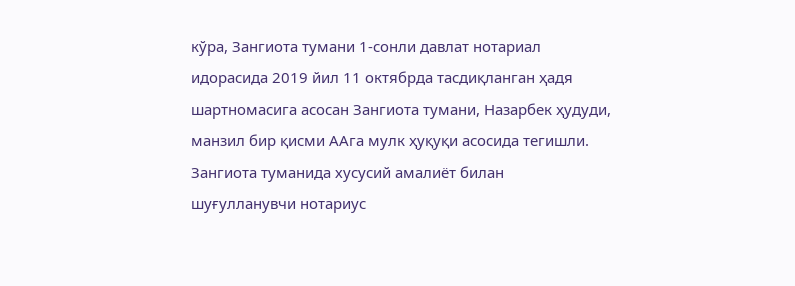кўра, Зангиота тумани 1-сонли давлат нотариал идорасида 2019 йил 11 октябрда тасдиқланган ҳадя шартномасига асосан Зангиота тумани, Назарбек ҳудуди, манзил бир қисми ААга мулк ҳуқуқи асосида тегишли. Зангиота туманида хусусий амалиёт билан шуғулланувчи нотариус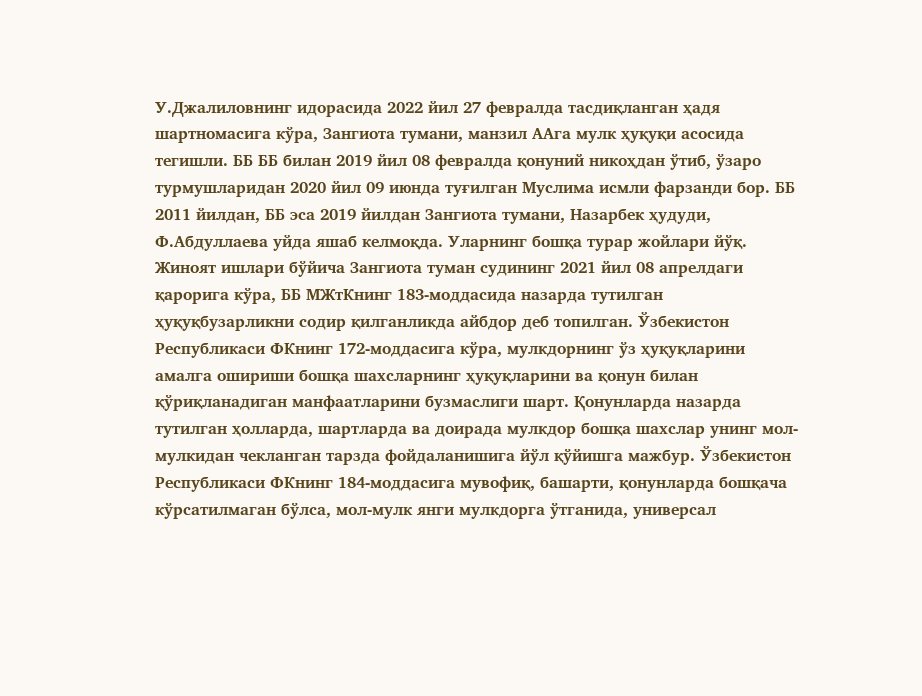У.Джалиловнинг идорасида 2022 йил 27 февралда тасдиқланган ҳадя шартномасига кўра, Зангиота тумани, манзил ААга мулк ҳуқуқи асосида тегишли. ББ ББ билан 2019 йил 08 февралда қонуний никоҳдан ўтиб, ўзаро турмушларидан 2020 йил 09 июнда туғилган Муслима исмли фарзанди бор. ББ 2011 йилдан, ББ эса 2019 йилдан Зангиота тумани, Назарбек ҳудуди, Ф.Абдуллаева уйда яшаб келмоқда. Уларнинг бошқа турар жойлари йўқ. Жиноят ишлари бўйича Зангиота туман судининг 2021 йил 08 апрелдаги қарорига кўра, ББ МЖтКнинг 183-моддасида назарда тутилган ҳуқуқбузарликни содир қилганликда айбдор деб топилган. Ўзбекистон Республикаси ФКнинг 172-моддасига кўра, мулкдорнинг ўз ҳуқуқларини амалга ошириши бошқа шахсларнинг ҳуқуқларини ва қонун билан қўриқланадиган манфаатларини бузмаслиги шарт. Қонунларда назарда тутилган ҳолларда, шартларда ва доирада мулкдор бошқа шахслар унинг мол-мулкидан чекланган тарзда фойдаланишига йўл қўйишга мажбур. Ўзбекистон Республикаси ФКнинг 184-моддасига мувофиқ, башарти, қонунларда бошқача кўрсатилмаган бўлса, мол-мулк янги мулкдорга ўтганида, универсал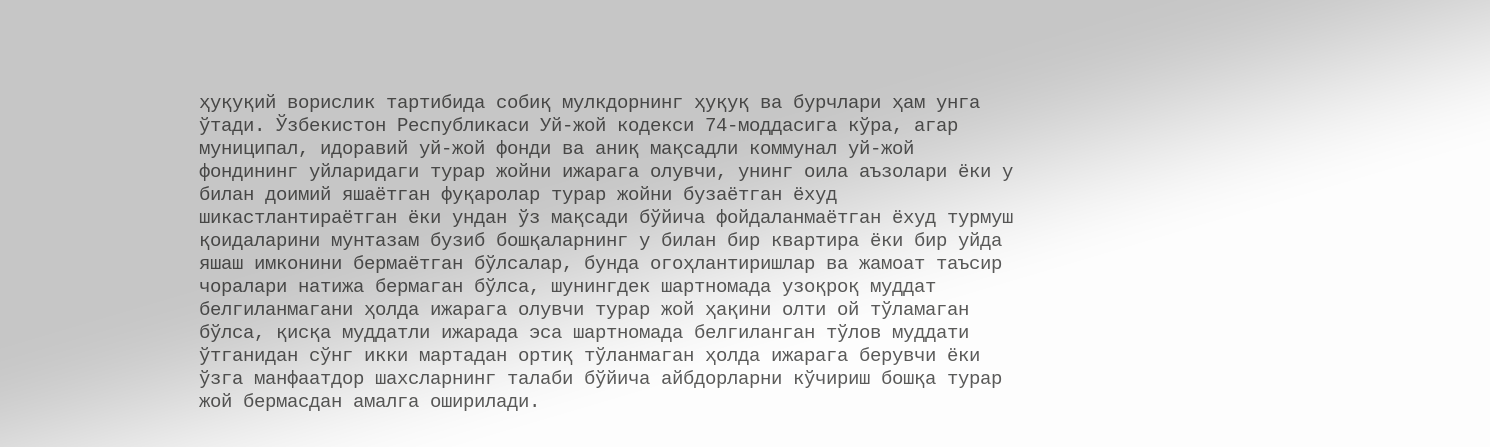ҳуқуқий ворислик тартибида собиқ мулкдорнинг ҳуқуқ ва бурчлари ҳам унга ўтади. Ўзбекистон Республикаси Уй-жой кодекси 74-моддасига кўра, агар муниципал, идоравий уй-жой фонди ва аниқ мақсадли коммунал уй-жой фондининг уйларидаги турар жойни ижарага олувчи, унинг оила аъзолари ёки у билан доимий яшаётган фуқаролар турар жойни бузаётган ёхуд шикастлантираётган ёки ундан ўз мақсади бўйича фойдаланмаётган ёхуд турмуш қоидаларини мунтазам бузиб бошқаларнинг у билан бир квартира ёки бир уйда яшаш имконини бермаётган бўлсалар, бунда огоҳлантиришлар ва жамоат таъсир чоралари натижа бермаган бўлса, шунингдек шартномада узоқроқ муддат белгиланмагани ҳолда ижарага олувчи турар жой ҳақини олти ой тўламаган бўлса, қисқа муддатли ижарада эса шартномада белгиланган тўлов муддати ўтганидан сўнг икки мартадан ортиқ тўланмаган ҳолда ижарага берувчи ёки ўзга манфаатдор шахсларнинг талаби бўйича айбдорларни кўчириш бошқа турар жой бермасдан амалга оширилади.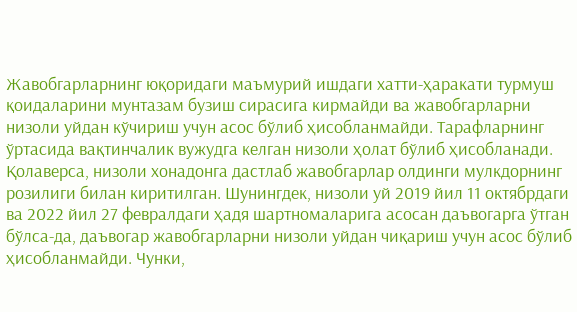Жавобгарларнинг юқоридаги маъмурий ишдаги хатти-ҳаракати турмуш қоидаларини мунтазам бузиш сирасига кирмайди ва жавобгарларни низоли уйдан кўчириш учун асос бўлиб ҳисобланмайди. Тарафларнинг ўртасида вақтинчалик вужудга келган низоли ҳолат бўлиб ҳисобланади. Қолаверса, низоли хонадонга дастлаб жавобгарлар олдинги мулкдорнинг розилиги билан киритилган. Шунингдек, низоли уй 2019 йил 11 октябрдаги ва 2022 йил 27 февралдаги ҳадя шартномаларига асосан даъвогарга ўтган бўлса-да, даъвогар жавобгарларни низоли уйдан чиқариш учун асос бўлиб ҳисобланмайди. Чунки,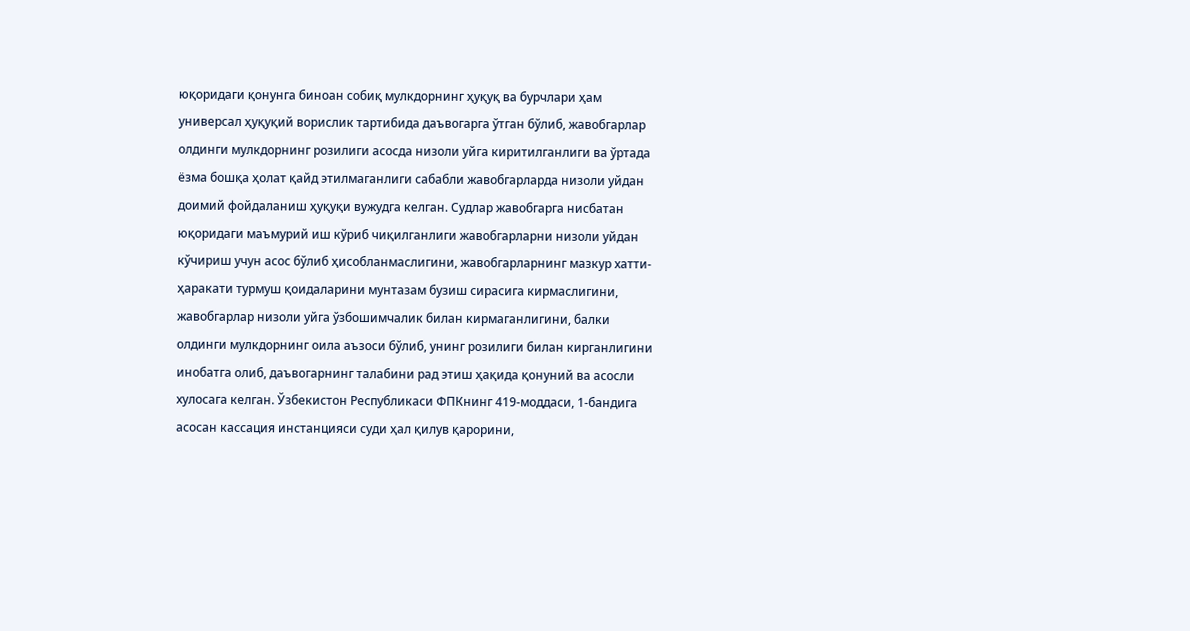юқоридаги қонунга биноан собиқ мулкдорнинг ҳуқуқ ва бурчлари ҳам универсал ҳуқуқий ворислик тартибида даъвогарга ўтган бўлиб, жавобгарлар олдинги мулкдорнинг розилиги асосда низоли уйга киритилганлиги ва ўртада ёзма бошқа ҳолат қайд этилмаганлиги сабабли жавобгарларда низоли уйдан доимий фойдаланиш ҳуқуқи вужудга келган. Судлар жавобгарга нисбатан юқоридаги маъмурий иш кўриб чиқилганлиги жавобгарларни низоли уйдан кўчириш учун асос бўлиб ҳисобланмаслигини, жавобгарларнинг мазкур хатти-ҳаракати турмуш қоидаларини мунтазам бузиш сирасига кирмаслигини, жавобгарлар низоли уйга ўзбошимчалик билан кирмаганлигини, балки олдинги мулкдорнинг оила аъзоси бўлиб, унинг розилиги билан кирганлигини инобатга олиб, даъвогарнинг талабини рад этиш ҳақида қонуний ва асосли хулосага келган. Ўзбекистон Республикаси ФПКнинг 419-моддаси, 1-бандига асосан кассация инстанцияси суди ҳал қилув қарорини,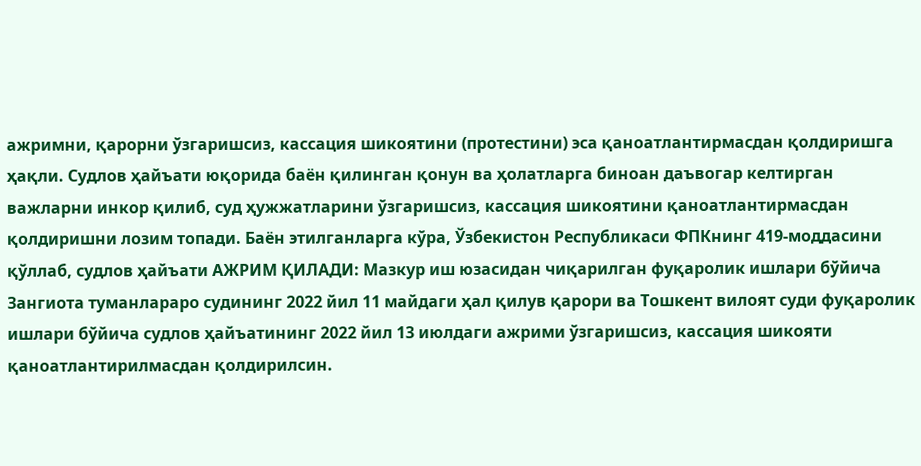ажримни, қарорни ўзгаришсиз, кассация шикоятини (протестини) эса қаноатлантирмасдан қолдиришга ҳақли. Судлов ҳайъати юқорида баён қилинган қонун ва ҳолатларга биноан даъвогар келтирган важларни инкор қилиб, суд ҳужжатларини ўзгаришсиз, кассация шикоятини қаноатлантирмасдан қолдиришни лозим топади. Баён этилганларга кўра, Ўзбекистон Республикаси ФПКнинг 419-моддасини қўллаб, судлов ҳайъати АЖРИМ ҚИЛАДИ: Мазкур иш юзасидан чиқарилган фуқаролик ишлари бўйича Зангиота туманлараро судининг 2022 йил 11 майдаги ҳал қилув қарори ва Тошкент вилоят суди фуқаролик ишлари бўйича судлов ҳайъатининг 2022 йил 13 июлдаги ажрими ўзгаришсиз, кассация шикояти қаноатлантирилмасдан қолдирилсин.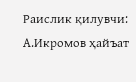Раислик қилувчи: А.Икромов ҳайъат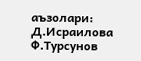аъзолари: Д.Исраилова Ф.Турсунов